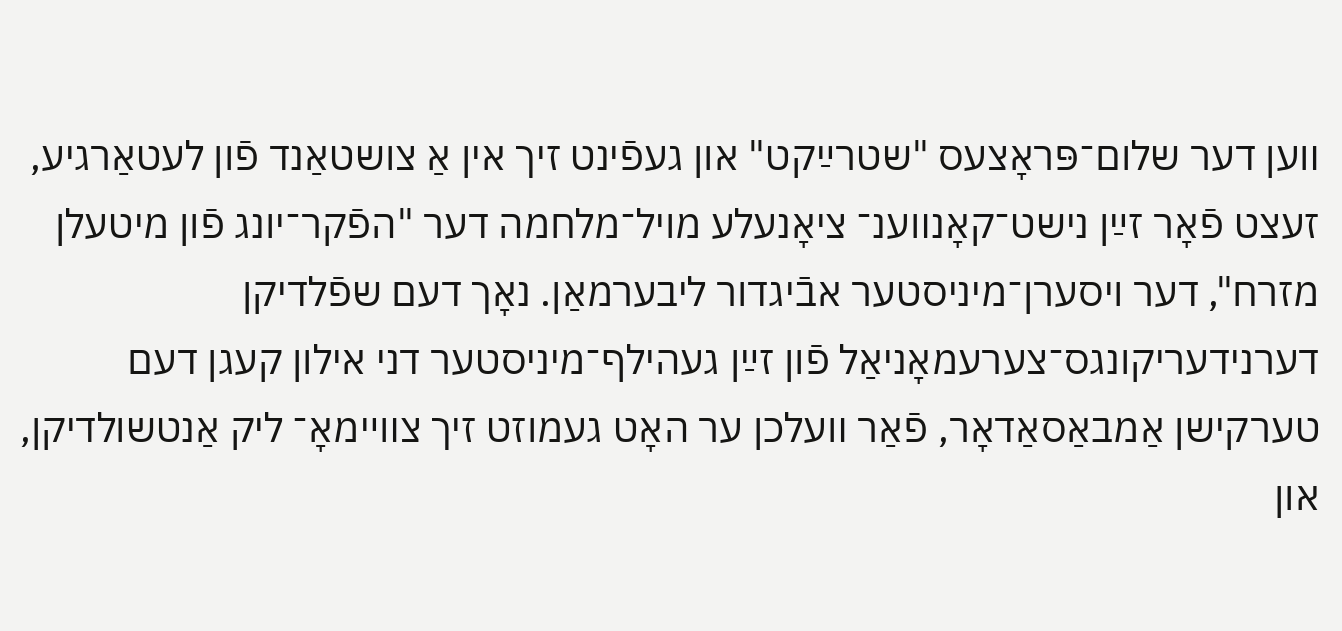װען דער שלום־פּראָצעס "שטרײַקט" און געפֿינט זיך אין אַ צושטאַנד פֿון לעטאַרגיע, זעצט פֿאָר זײַן נישט־קאָנװענ־ ציאָנעלע מויל־מלחמה דער "הפֿקר־יונג פֿון מיטעלן מזרח", דער ויסערן־מיניסטער אבֿיגדור ליבערמאַן. נאָך דעם שפֿלדיקן דערנידעריקונגס־צערעמאָניאַל פֿון זײַן געהילף־מיניסטער דני אילון קעגן דעם טערקישן אַמבאַסאַדאָר, פֿאַר װעלכן ער האָט געמוזט זיך צװײמאָ־ ליק אַנטשולדיקן, און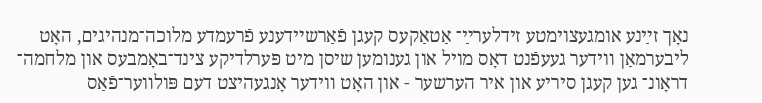נאָך זײַנע אומגעצוימטע זידלערײַ־ אַטאַקעס קעגן פֿאַרשײדענע פֿרעמדע מלוכה־מנהיגים, האָט ליבערמאַן װידער געעפֿנט דאָס מויל און גענומען שיסן מיט פּערלדיקע צינד־באָמבעס און מלחמה־ דראָונ־ גען קעגן סיריע און איר הערשער - און האָט װידער אָנגעהיצט דעם פּולװער־פֿאַס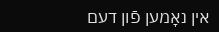אין נאָמען פֿון דעם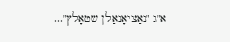א"ג "נאַציאָנאַלן שטאָלץ"...